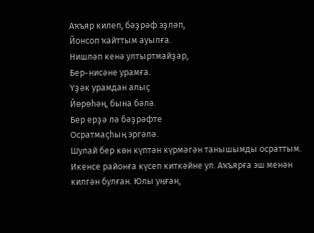Аҡъяр килеп, бәҙрәф эҙләп,
Йонсоп ҡайттым ауылға.
Нишләп кенә ултыртмайҙар,
Бер-нисәне урамға.
Үҙәк урамдан алыҫ
Йөрөһәң, бына бәлә.
Бер ерҙә лә бәҙрәфте
Осратмаҫһың эргәлә.
Шулай бер көн күптән күрмәгән танышымды осраттым. Икенсе районға күсеп киткәйне ул. Аҡъярға эш менән килгән булған. Юлы уңған,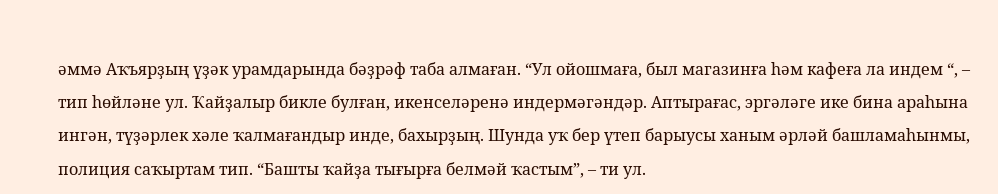әммә Аҡъярҙың үҙәк урамдарында бәҙрәф таба алмаған. “Ул ойошмаға, был магазинға һәм кафеға ла индем “, – тип һөйләне ул. Ҡайҙалыр бикле булған, икенселәренә индермәгәндәр. Аптырағас, эргәләге ике бина араһына ингән, түҙәрлек хәле ҡалмағандыр инде, бахырҙың. Шунда уҡ бер үтеп барыусы ханым әрләй башламаһынмы, полиция саҡыртам тип. “Башты ҡайҙа тығырға белмәй ҡастым”, – ти ул.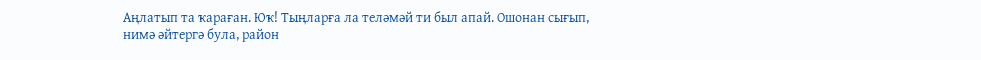Аңлатып та ҡараған. Юҡ! Тыңларға ла теләмәй ти был апай. Ошонан сығып, нимә әйтергә була, район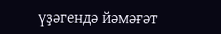үҙәгендә йәмәғәт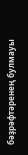бәҙрәфтәренең булмауы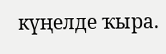күңелде ҡыра.